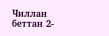Чиллан беттан 2-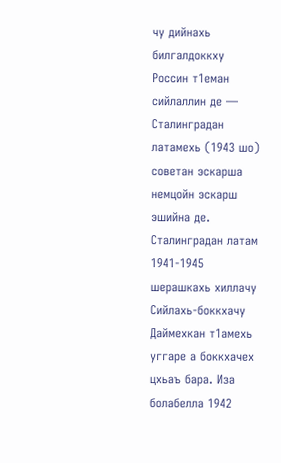чу дийнахь билгалдоккху Россин т1еман сийлаллин де — Сталинградан латамехь (1943 шо) советан эскарша немцойн эскарш эшийна де.
Сталинградан латам 1941-1945 шерашкахь хиллачу Сийлахь-боккхачу Даймехкан т1амехь уггаре а боккхачех цхьаъ бара. Иза болабелла 1942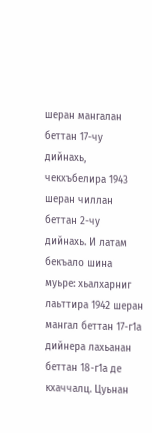шеран мангалан беттан 17-чу дийнахь, чекхъбелира 1943 шеран чиллан беттан 2-чу дийнахь. И латам бекъало шина муьре: хьалхарниг лаьттира 1942 шеран мангал беттан 17-г1а дийнера лахьанан беттан 18-г1а де кхаччалц. Цуьнан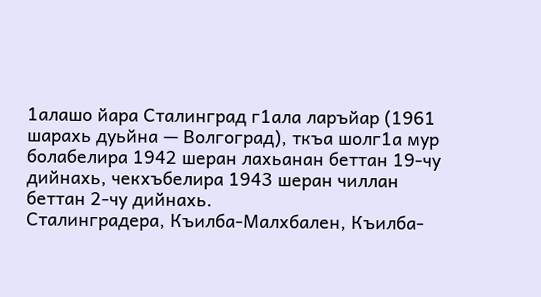1алашо йара Сталинград г1ала ларъйар (1961 шарахь дуьйна — Волгоград), ткъа шолг1а мур болабелира 1942 шеран лахьанан беттан 19-чу дийнахь, чекхъбелира 1943 шеран чиллан беттан 2-чу дийнахь.
Сталинградера, Къилба-Малхбален, Къилба-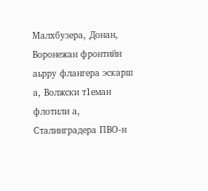Малхбузера, Донан, Воронежан фронтийн аьрру флангера эскарш а, Волжски т1еман флотили а, Сталинградера ПВО-н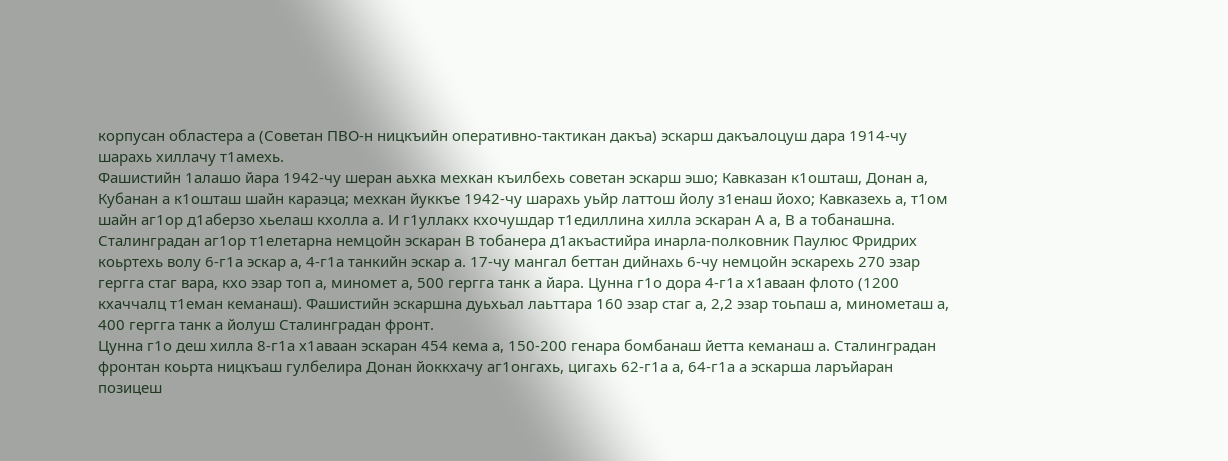корпусан областера а (Советан ПВО-н ницкъийн оперативно-тактикан дакъа) эскарш дакъалоцуш дара 1914-чу шарахь хиллачу т1амехь.
Фашистийн 1алашо йара 1942-чу шеран аьхка мехкан къилбехь советан эскарш эшо; Кавказан к1ошташ, Донан а, Кубанан а к1ошташ шайн караэца; мехкан йуккъе 1942-чу шарахь уьйр латтош йолу з1енаш йохо; Кавказехь а, т1ом шайн аг1ор д1аберзо хьелаш кхолла а. И г1уллакх кхочушдар т1едиллина хилла эскаран А а, В а тобанашна.
Сталинградан аг1ор т1елетарна немцойн эскаран В тобанера д1акъастийра инарла-полковник Паулюс Фридрих коьртехь волу 6-г1а эскар а, 4-г1а танкийн эскар а. 17-чу мангал беттан дийнахь 6-чу немцойн эскарехь 270 эзар гергга стаг вара, кхо эзар топ а, миномет а, 500 гергга танк а йара. Цунна г1о дора 4-г1а х1аваан флото (1200 кхаччалц т1еман кеманаш). Фашистийн эскаршна дуьхьал лаьттара 160 эзар стаг а, 2,2 эзар тоьпаш а, минометаш а, 400 гергга танк а йолуш Сталинградан фронт.
Цунна г1о деш хилла 8-г1а х1аваан эскаран 454 кема а, 150-200 генара бомбанаш йетта кеманаш а. Сталинградан фронтан коьрта ницкъаш гулбелира Донан йоккхачу аг1онгахь, цигахь 62-г1а а, 64-г1а а эскарша ларъйаран позицеш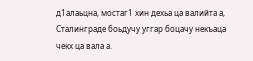д1алаьцна, мостаг1 хин дехьа ца валийта а, Сталинграде боьдучу уггар боцачу некъаца чекх ца вала а.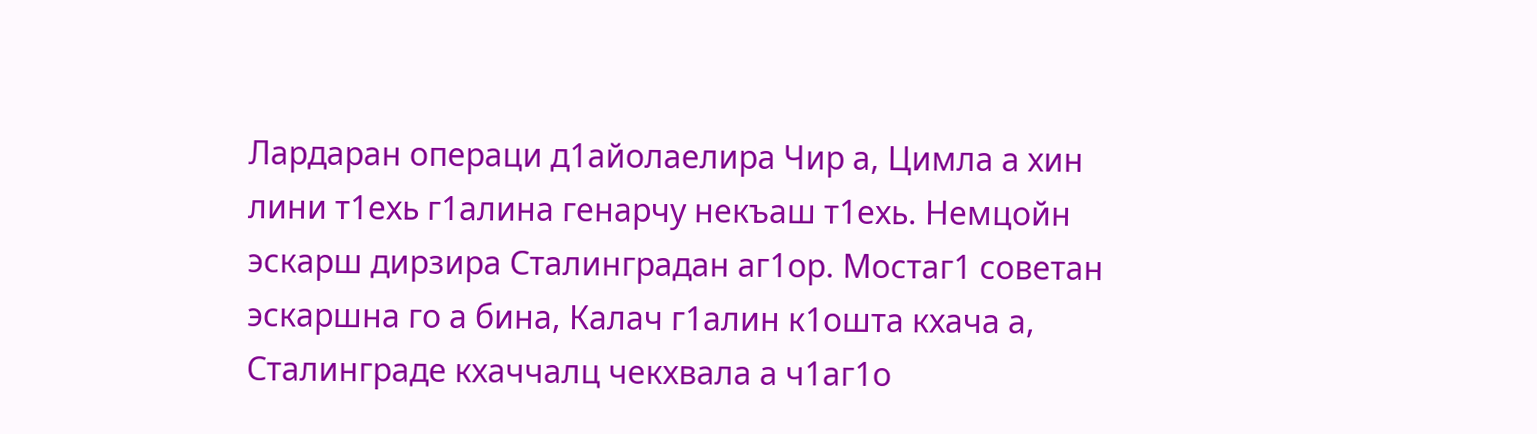Лардаран операци д1айолаелира Чир а, Цимла а хин лини т1ехь г1алина генарчу некъаш т1ехь. Немцойн эскарш дирзира Сталинградан аг1ор. Мостаг1 советан эскаршна го а бина, Калач г1алин к1ошта кхача а, Сталинграде кхаччалц чекхвала а ч1аг1о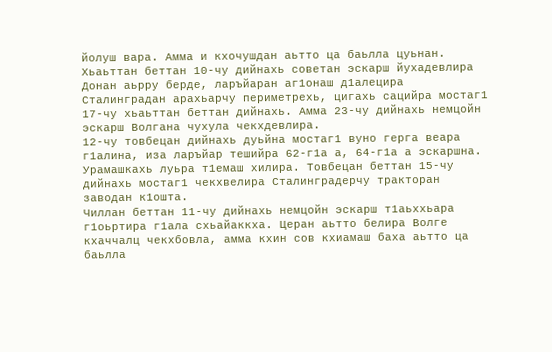йолуш вара. Амма и кхочушдан аьтто ца баьлла цуьнан.
Хьаьттан беттан 10-чу дийнахь советан эскарш йухадевлира Донан аьрру берде, ларъйаран аг1онаш д1алецира Сталинградан арахьарчу периметрехь, цигахь сацийра мостаг1 17-чу хьаьттан беттан дийнахь. Амма 23-чу дийнахь немцойн эскарш Волгана чухула чекхдевлира.
12-чу товбецан дийнахь дуьйна мостаг1 вуно герга веара г1алина, иза ларъйар тешийра 62-г1а а, 64-г1а а эскаршна. Урамашкахь луьра т1емаш хилира. Товбецан беттан 15-чу дийнахь мостаг1 чекхвелира Сталинградерчу тракторан заводан к1ошта.
Чиллан беттан 11-чу дийнахь немцойн эскарш т1аьххьара г1оьртира г1ала схьайаккха. Церан аьтто белира Волге кхаччалц чекхбовла, амма кхин сов кхиамаш баха аьтто ца баьлла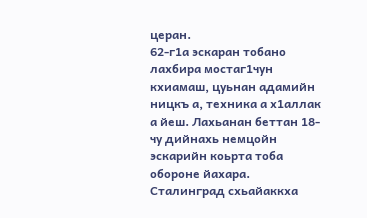церан.
62-г1а эскаран тобано лахбира мостаг1чун кхиамаш, цуьнан адамийн ницкъ а, техника а х1аллак а йеш. Лахьанан беттан 18-чу дийнахь немцойн эскарийн коьрта тоба обороне йахара. Сталинград схьайаккха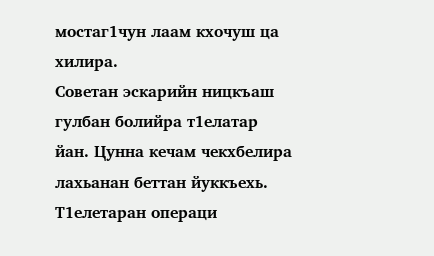мостаг1чун лаам кхочуш ца хилира.
Советан эскарийн ницкъаш гулбан болийра т1елатар йан. Цунна кечам чекхбелира лахьанан беттан йуккъехь. Т1елетаран операци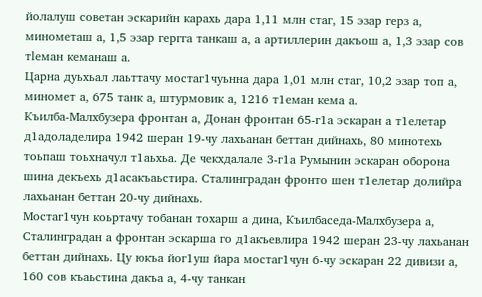йолалуш советан эскарийн карахь дара 1,11 млн стаг, 15 эзар герз а, минометаш а, 1,5 эзар гергга танкаш а, а артиллерин дакъош а, 1,3 эзар сов тlеман кеманаш а.
Царна дуьхьал лаьттачу мостаг1чуьнна дара 1,01 млн стаг, 10,2 эзар топ а, миномет а, 675 танк а, штурмовик а, 1216 т1еман кема а.
Къилба-Малхбузера фронтан а, Донан фронтан 65-г1а эскаран а т1елетар д1адоладелира 1942 шеран 19-чу лахьанан беттан дийнахь, 80 минотехь тоьпаш тоьхначул т1аьхьа. Де чекхдалале 3-г1а Румынин эскаран оборона шина декъехь д1асакъаьстира. Сталинградан фронто шен т1елетар долийра лахьанан беттан 20-чу дийнахь.
Мостаг1чун коьртачу тобанан тохарш а дина, Къилбаседа-Малхбузера а, Сталинградан а фронтан эскарша го д1акъевлира 1942 шеран 23-чу лахьанан беттан дийнахь. Цу юкъа йог1уш йара мостаг1чун 6-чу эскаран 22 дивизи а, 160 сов къаьстина дакъа а, 4-чу танкан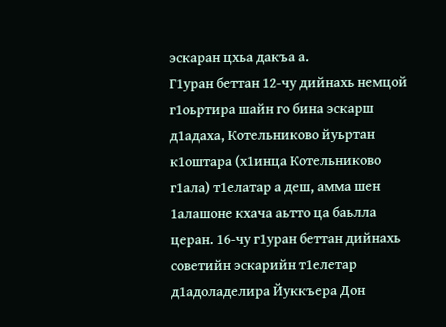эскаран цхьа дакъа а.
Г1уран беттан 12-чу дийнахь немцой г1оьртира шайн го бина эскарш д1адаха, Котельниково йуьртан к1оштара (х1инца Котельниково г1ала) т1елатар а деш, амма шен 1алашоне кхача аьтто ца баьлла церан. 16-чу г1уран беттан дийнахь советийн эскарийн т1елетар д1адоладелира Йуккъера Дон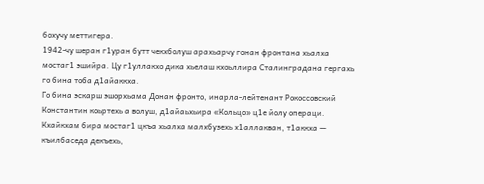бохучу меттигера.
1942-чу шеран г1уран бутт чекхболуш арахьарчу гонан фронтана хьалха мостаг1 эшийра. Цу г1уллакхо дика хьелаш кхоьллира Сталинградана гергахь го бина тоба д1айаккха.
Го бина эскарш эшорхьама Донан фронто, инарла-лейтенант Рокоссовский Константин коьртехь а волуш, д1айаьхьира «Кольцо» ц1е йолу операци. Кхайкхам бира мостаг1 цкъа хьалха малхбузехь х1аллакван, т1аккха — къилбаседа декъехь,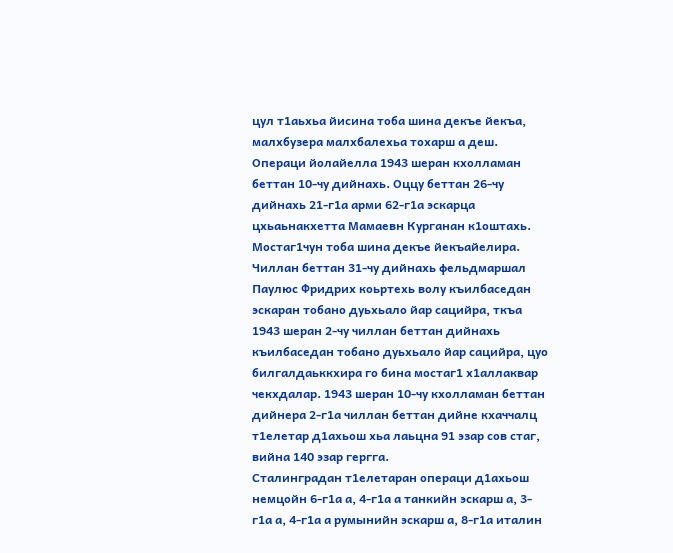цул т1аьхьа йисина тоба шина декъе йекъа, малхбузера малхбалехьа тохарш а деш.
Операци йолайелла 1943 шеран кхолламан беттан 10-чу дийнахь. Оццу беттан 26-чу дийнахь 21-г1а арми 62-г1а эскарца цхьаьнакхетта Мамаевн Курганан к1оштахь. Мостаг1чун тоба шина декъе йекъайелира. Чиллан беттан 31-чу дийнахь фельдмаршал Паулюс Фридрих коьртехь волу къилбаседан эскаран тобано дуьхьало йар сацийра, ткъа 1943 шеран 2-чу чиллан беттан дийнахь къилбаседан тобано дуьхьало йар сацийра, цуо билгалдаьккхира го бина мостаг1 х1аллаквар чекхдалар. 1943 шеран 10-чу кхолламан беттан дийнера 2-г1а чиллан беттан дийне кхаччалц т1елетар д1ахьош хьа лаьцна 91 эзар сов стаг, вийна 140 эзар гергга.
Сталинградан т1елетаран операци д1ахьош немцойн 6-г1а а, 4-г1а а танкийн эскарш а, 3-г1а а, 4-г1а а румынийн эскарш а, 8-г1а италин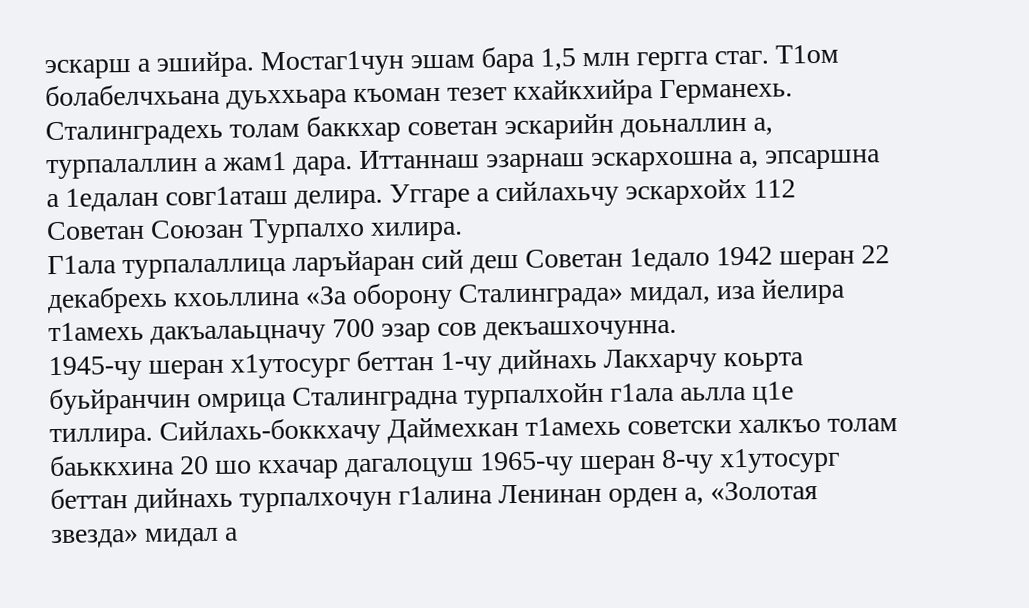эскарш а эшийра. Мостаг1чун эшам бара 1,5 млн гергга стаг. Т1ом болабелчхьана дуьххьара къоман тезет кхайкхийра Германехь.
Сталинградехь толам баккхар советан эскарийн доьналлин а, турпалаллин а жам1 дара. Иттаннаш эзарнаш эскархошна а, эпсаршна а 1едалан совг1аташ делира. Уггаре а сийлахьчу эскархойх 112 Советан Союзан Турпалхо хилира.
Г1ала турпалаллица ларъйаран сий деш Советан 1едало 1942 шеран 22 декабрехь кхоьллина «За оборону Сталинграда» мидал, иза йелира т1амехь дакъалаьцначу 700 эзар сов декъашхочунна.
1945-чу шеран х1утосург беттан 1-чу дийнахь Лакхарчу коьрта буьйранчин омрица Сталинградна турпалхойн г1ала аьлла ц1е тиллира. Сийлахь-боккхачу Даймехкан т1амехь советски халкъо толам баьккхина 20 шо кхачар дагалоцуш 1965-чу шеран 8-чу х1утосург беттан дийнахь турпалхочун г1алина Ленинан орден а, «Золотая звезда» мидал а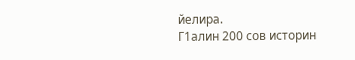йелира.
Г1алин 200 сов историн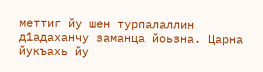меттиг йу шен турпалаллин д1адаханчу заманца йоьзна. Царна йукъахь йу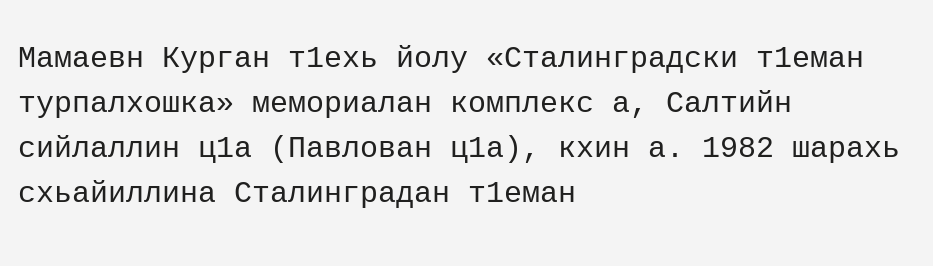Мамаевн Курган т1ехь йолу «Сталинградски т1еман турпалхошка» мемориалан комплекс а, Салтийн сийлаллин ц1а (Павлован ц1а), кхин а. 1982 шарахь схьайиллина Сталинградан т1еман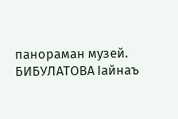панораман музей.
БИБУЛАТОВА Iайнаъ